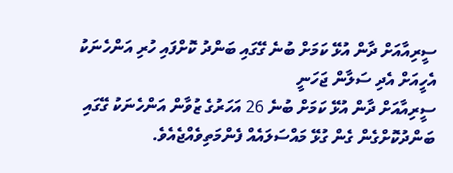ސީރިއާއަށް ދާން އުޅޭ ކަމަށް ބުނެ ގޭގައި ބަންދު ކޮށްފައި ހުރި އަންހެނަކު އެހީއަށް އެދި ސަލާން ޖަހަނީ
ސީރިއާއަށް ދާން އުޅޭ ކަމަށް ބުނެ 26 އަހަރުގެ ޒުވާން އަންހެނަކު ގޭގައި ބަންދުކޮށްގެން ގެން ގުޅޭ މައްސަލައެއް ފެންމަތިވެއްޖެއެވެ.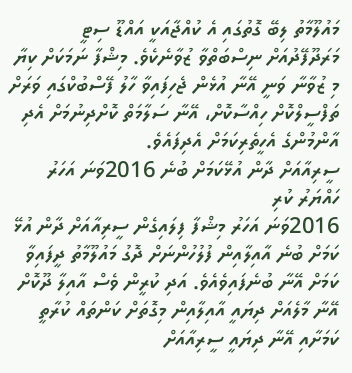މައުލޫމާތު ލިބޭ ގޮތުގައި އެ ކުއްޖާއަކީ އައްޑޫ ސިޓީ މަރަދޫފޭދުއަށް ނިސްބަތްވާ ޒުވާނެކެވެ. މިޝްފާ ނަމަކަށް ކިޔާ މި ޒުވާނާ ވަނީ އޭނާ އުޅެން ޖެހިފައިވާ ހާލު ފޭސްބުކްގައި ވަރަށް ތަފްސީލްކޮށް ހިއްސާކޮށް، އޭނާ ސަލާމަތް ކޮށްދިނުމަށް އެދި އާންމުންގެ އެހީތެރިކަމަށް އެދިފައެވެ.
ސީރިއާއަށް ދާން އުޅޭކަމަށް ބުނެ 2016ވަނަ އަހަރު ހައްޔަރު ކުރި
2016ވަނަ އަހަރު މިޝްފާ ފިލައިގެން ސީރިއާއަށް ދާން އުޅޭ ކަމަށް ބުނެ އާއިލާއިން ފުލުހުންނަށް ދޮގު މައުލޫމާތު ދީފައިވާ ކަމަށް އޭނާ ބުނެފައިވެއެވެ. އަދި ކުރީން ވެސް އާއިލާ ދޫކޮށް އޭނާ މާލެއަށް ދިޔައީ އާއިލާއިން މިގޮތަށް ކަންތައް ކުރާތީ ކަމަށާއި އޭނާ ދިޔައީ ސީރިއާއަށް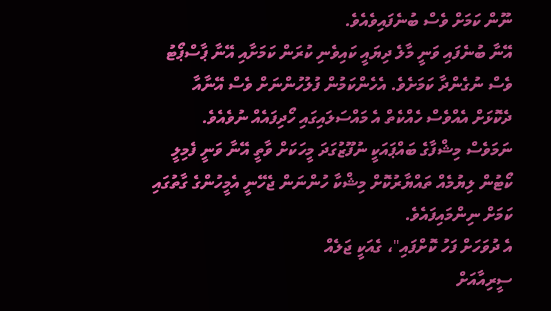ނޫން ކަމަށް ވެސް ބުނެފައިވެއެވެ.
އޭނާ ބުނެފައި ވަނީ މާލެ ދިޔައީ ކައިވެނި ކުރަން ކަމަށާއި އޭނާ ޕާސްޕޯޓު ވެސް ނުގެންދާ ކަމަށެވެ. އެހެންކަމުން ފުލުހުންނަށް ވެސް އޭނާއާ ދެކޮޅަށް އެއްވެސް ހެއްކެތް އެ މައްސަލައިގައި ހޯދިފައެއް ނުވެއެވެ. ނަމަވެސް މިޝްފާގެ ބައްޕައަކީ ނުފޫޒުގަދަ މީހަކަށް ވާތީ އޭނާ ވަނީ ފެމިލީ ކޯޓުން ލިޔުމެއް ތައްޔާރުކޮށް މިޝްކާ ހުންނަން ޖެހޭނީ އެމީހުންގެ ގާތުގައި ކަމަށް ނިންމައިފައެވެ.
އެ ދުވަހަށް ފަހު ކޮށްފައި"، ގެއަކީ ޖަލެއް
ސީރިއާއަށް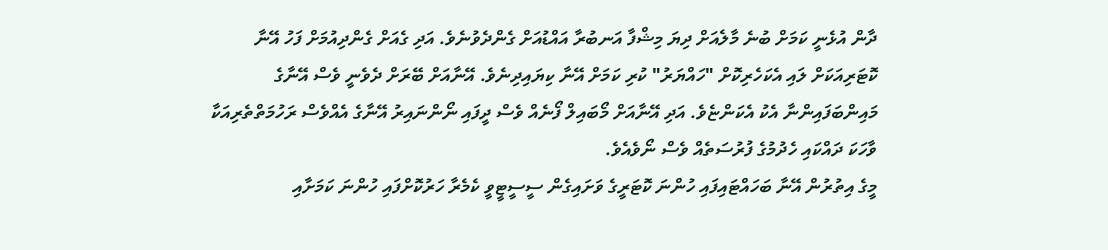ދާން އުޅެނީ ކަމަށް ބުނެ މާލެއަށް ދިޔަ މިޝްފާ އަނބުރާ އައްޑުއަށް ގެންދެވުނެވެ. އަދި ގެއަށް ގެންދިއުމަށް ފަހު އޭނާ ކޮޓަރިއަކަށް ލައި އެކަހެރިކޮށް "ހައްޔަރު" ކުރި ކަމަށް އޭނާ ކިޔައިދިނެވެ. އޭނާއަށް ބޭރަށް ދެވެނީ ވެސް އޭނާގެ މައިންބަފައިންނާ އެކު އެކަންޏެވެ. އަދި އޭނާއަށް މޯބައިލް ފޯނެއް ވެސް ދީފައި ނޯންނައިރު އޭނާގެ އެއްވެސް ރަހުމަތްތެރިއަކާ ވާހަކަ ދައްކައި ހެދުމުގެ ފުރުސަތެއް ވެސް ނޯވެއެވެ.
މީގެ އިތުރުން އޭނާ ބަހައްޓައިފައި ހުންނަ ކޮޓަރީގެ ވަށައިގެން ސީސީޓީވީ ކެމެރާ ހަރުކޮށްފައި ހުންނަ ކަމަށާއި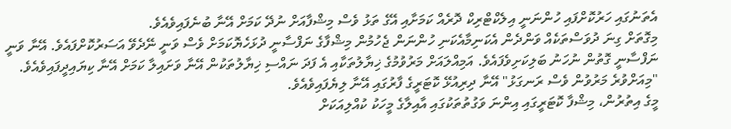އެތަނުގައި ހަރުކޮށްފައި ހުންނަނީ އިލެކްޓްރިކް ދޮރެއް ކަމަށާއި އޭގެ ތަޅު ވެސް މިޝްފާއަށް ނުދޭ ކަމަށް އޭނާ ބުނެފައިވެއެވެ.
މިގޮތަށް ގިނަ ދުވަސްތަކެއް ވަންދެން އެކަނިމާއެކަނި ހުންނަން ޖެހުމުން މިޝްފާގެ ނަފްސާނީ ދުޅަހެޔޮކަމަށް ވެސް ވަނީ ނޭދެވޭ އަސަރުކޮށްފައެވެ. އޭނާ ވަނީ ނަފްސާނީ ގޮތުން ނުހަނު ބަލިކަށިވެފައެވެ. އަމިއްލައަށް މަރުވުމުގެ ޚިޔާލުތަކާއި އެ ފަދަ ނައްސި ޚިޔާލުތަކުން އޭނާ ވަށައިލާ ކަމަށް އޭނާ ކިޔައިދީފައިވެއެވެ.
"މިއަށްވުރެ މަރުވުން ވެސް ރަނގަޅު" އޭނާ ދިރިއުޅޭ ކޮޓަރީގެ ފާރުގައި އޭނާ ލިޔެފައިވެއެވެ.
މީގެ އިތުރުން، މިޝްފާ ކޮޓަރީގައި އިންނަ ވަގުތުތަކުގައި އާއިލާގެ މީހަކު ކުއްލިއަކަށް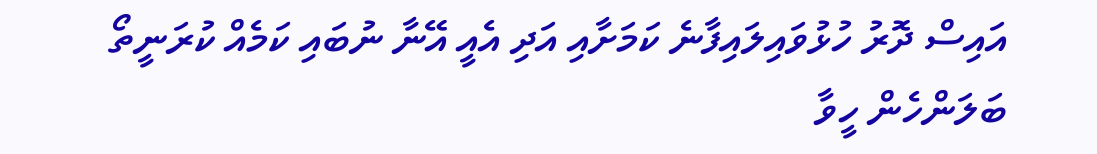އައިސް ދޮރު ހުޅުވައިލައިފާނެ ކަމަށާއި އަދި އެއީ އޭނާ ނުބައި ކަމެއް ކުރަނީތޯ ބަލަންހެން ހީވާ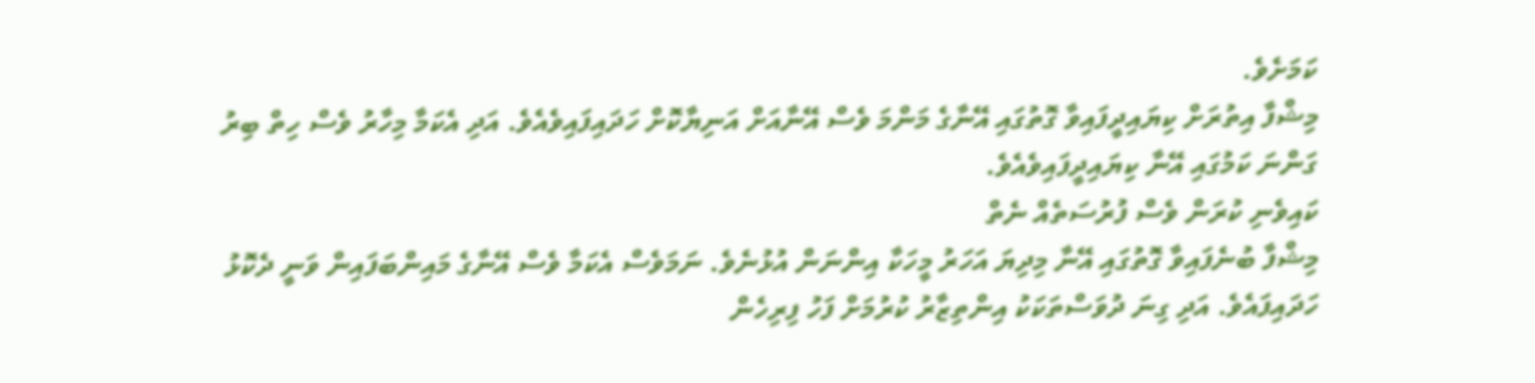ކަމަށެވެ.
މިޝްފާ އިތުރަށް ކިޔައިދީފައިވާ ގޮތުގައި އޭނާގެ މަންމަ ވެސް އޭނާއަށް އަނިޔާކޮށް ހަދައިފައިވެއެވެ. އަދި އެކަމާ މިހާރު ވެސް ހިތް ބިރު ގަންނަ ކަމުގައި އޭނާ ކިޔައިދީފައިވެއެވެ.
ކައިވެނި ކުރަން ވެސް ފުރުސަތެއް ނެތް
މިޝްފާ ބުނެފައިވާ ގޮތުގައި އޭނާ މިދިޔަ އަހަރު މީހަކާ އިންނަން އުޅުނެވެ. ނަމަވެސް އެކަމާ ވެސް އޭނާގެ މައިންބަފައިން ވަނީ ދެކޮޅު ހަދައިފައެވެ. އަދި ގިނަ ދުވަސްތަކަކު އިންތިޒާރު ކުރުމަށް ފަހު ފިރިހެން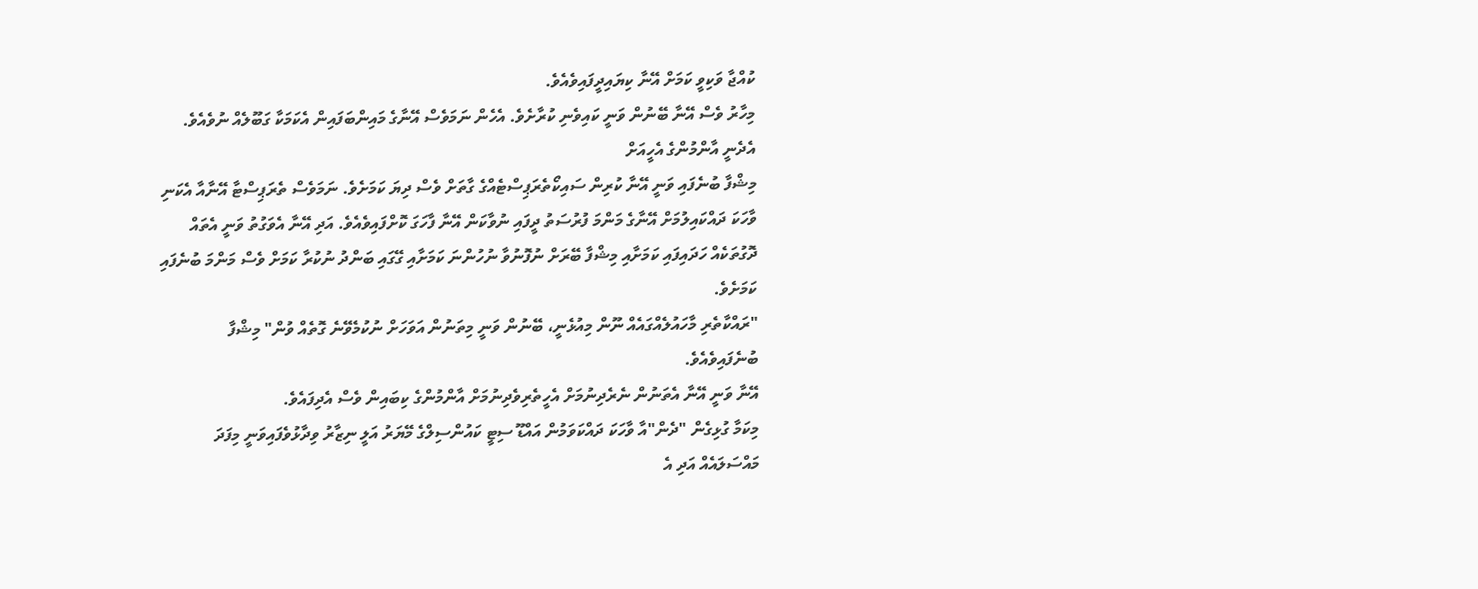ކުއްޖާ ވަކިވީ ކަމަށް އޭނާ ކިޔައިދީފައިވެއެވެ.
މިހާރު ވެސް އޭނާ ބޭނުން ވަނީ ކައިވެނި ކުރާށެވެ. އެހެން ނަމަވެސް އޭނާގެ މައިންބަފައިން އެކަމަކާ ގަބޫލެއް ނުވެއެވެ.
އެދެނީ އާންމުންގެ އެހީއަށް
މިޝްފާ ބުނެފައި ވަނީ އޭނާ ކުރިން ސައިކޯތެރަޕިސްޓެއްގެ ގާތަށް ވެސް ދިޔަ ކަމަށެވެ. ނަމަވެސް ތެރަޕިސްޓާ އޭނާއާ އެކަނި ވާހަކަ ދައްކައިލުމަށް އޭނާގެ މަންމަ ފުރުސަތު ދީފައި ނުވާކަން އޭނާ ފާހަގަ ކޮށްފައިވެއެވެ. އަދި އޭނާ އެވަގުތު ވަނީ އެތައް ދޮގުތަކެއް ހަދައިފައި ކަމަށާއި މިޝްފާ ބޭރަށް ނުފޮނުވާ ނުހުންނަ ކަމަށާއި ގޭގައި ބަންދު ނުކުރާ ކަމަށް ވެސް މަންމަ ބުނެފައި ކަމަށެވެ.
"ރައްކާތެރި މާހައުލެއްގައެއް ނޫން މިއުޅެނީ، ބޭނުން ވަނީ މިތަނުން އަވަހަށް ނުކުމެވޭނެ ގޮތެއް ވުން" މިޝްފާ ބުނެފައިވެއެވެ.
އޭނާ ވަނީ އޭނާ އެތަނުން ނެރެދިނުމަށް އެހީތެރިވެދިނުމަށް އާންމުންގެ ކިބައިން ވެސް އެދިފައެވެ.
މިކަމާ ގުޅިގެން "ދެން"އާ ވާހަކަ ދައްކަވަމުން އައްޑޫ ސިޓީ ކައުންސިލްގެ މޭޔަރު އަލީ ނިޒާރު ވިދާޅުވެފައިވަނީ މިފަދަ މައްސަލައެއް އަދި އެ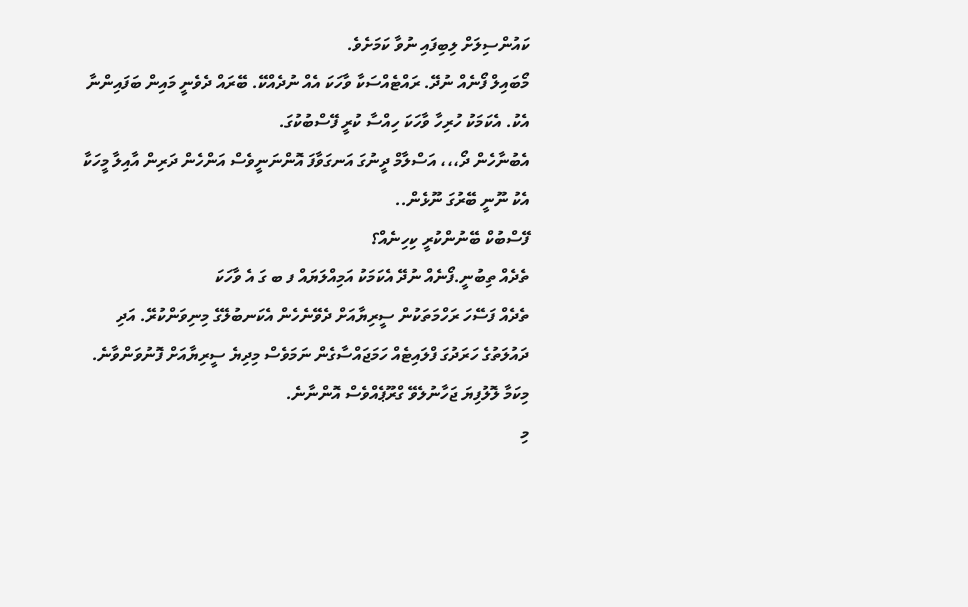ކައުންސިލަށް ލިބިފައި ނުވާ ކަމަށެވެ.
މޯބައިލް ފޯނެއް ނުދޭ. ރައްޓެއްސަކާ ވާހަކަ އެއް ނުދެއްކޭ. ބޭރައް ދެވެނީ މައިން ބަފައިންނާ އެކު. އެކަމަކު ހުރިހާ ވާހަކަ ހިއްސާ ކުރީ ފޭސްބުކުގަ.
އެބުނާހެން ދޯ،،، އަސްލާމް ދީނުގަ އަނގަވާފަ އޮންނަނީވެސް އަންހެން ދަރިން އާއިލާ މީހަކާ އެކު ނޫނީ ބޭރުގަ ނޫޅެން..
ފޭސްބުކް ބޭނުންކުރީ ކިހިނެއް؟
ތެދެއް ތިބުނީ.ފޯނެއް ނުދޭ އެކަމަކު އަމިއްލަޔައް ފ ބ ގަ އެ ވާހަކަ
ތެދެއް ފަސޭހަ ރަހްމަތަކުން ސީރިޔާއަށް ދެވޭނެހެން އެކަނބުލޭގެ މިނިވަންކުރޭ. އަދި ދައުލަތުގެ ހަރަދުގަ ފްލައިޓެއް ހަމަޖައްސާގެން ނަމަވެސް މިދިޔެ ސީރިޔާއަށް ފޮނުވަންވާނެ. މިކަމާ ލޮލުފިޔަ ޖަހާނުލެވޭ ގްރޫޕެއްވެސް އޮންނާނެ.
މި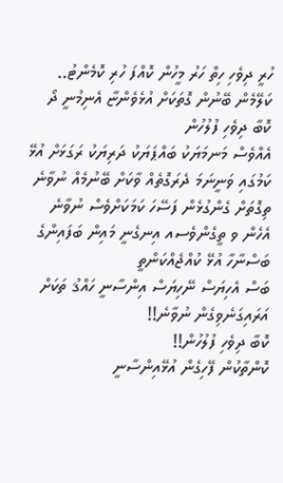ހުރީ ދިވެހި ހިތް ހަރު މީހުން ކޮއްފަ ހުރި ކޮމެންޓު.. ކަލޭމެން ބޭނުން ގޮތަކަށް އުޅެވެންޏާ އެނިމުނީ ދޯ
ކޮބާ ދިވެހި ފުލުހުން
އެއްވެސް މަނމަޔަކު ބައްޕަޔަކު ދަރިޔަކު ރަގަޅަށް އުޅޭ ކަމުގައި ވަނީނަމަ ދެރަގޮތެއް ވާކަށް ބޭނުމެއް ނުވާނެ ތިގޮތަށް ގެންގުޅެން ފަސޭހަ ކަމަކަށްވެސް ނުވާނެ އެހެން ވ ތީގެންވެސއ އިނގެނީ މައިން ބަފައިންގެ ބަސްނާހާ އުޅޭ ކުއްޖެއްކަންތީ
ބަސް އެހިޔަސް ނޭހިޔަސް އިންސާނީ ހައްޤު ތަކަށް އަރައިގަނެވިގެން ނުވާނެ!!
ކޮބާ ދިވެހި ފުލުހުން!!
ކޮންތާކުން ފޭހިގެން އުޅޭއިންސާނީ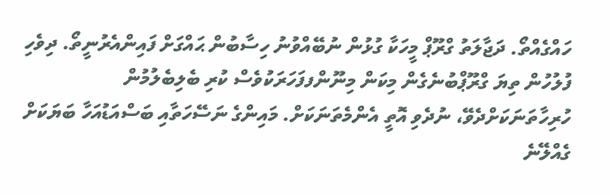ހައްގެއްތޯ. ދަޖާލަތު ގްރޫޕް މީހަކާ ގުޅުން ނުބޭއްވުނު ހިސާބުން ޙައްގަށް ފައިންއެރުނީތޯ. ދިވެހި ފުލުހުން ތިޔަ ގްރޫޕްބުނެގެން މިކަން މިނޫންފފަހަރަކުވެސް ކުރި ބެލިބެލުމުން ހުރިހާތަނަކަށްދެވޭ، ނުދެވި އޮތީ އެންމެތަނަކަށް. މައިންގެ ނަސޭހަތާއި ބަސްއަޑުއަހާ ބަޔަކަށް ގެއްލޭނެ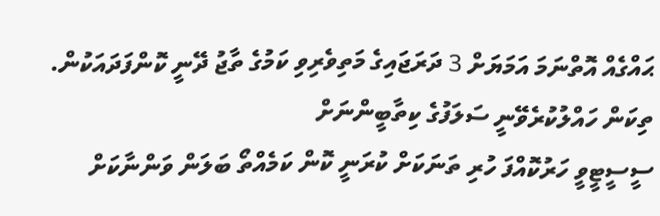ޙައްގެއް އޮތްނަމަ އަމަޔަށް 3 ދަރަޖައިގެ މަތިވެރިވި ކަމުގެ ތާޖު ދޭނީ ކޮންފަދައަކުން.
ތިކަން ހައްލުކުރެވޭނީ ސަލަފުގެ ކިތާބީންނަށް
ސީސީޓީވީ ހަރުކޮއްފަ ހުރި ތަނަކަށް ކުރަނީ ކޮން ކަމެއްތޯ ބަލަން ވަންނާކަށް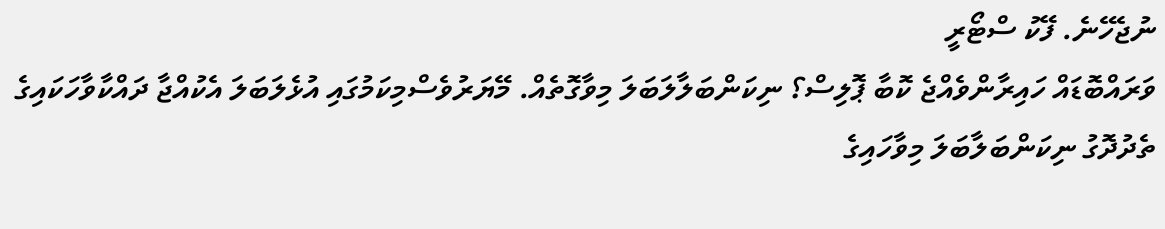ނުޖެހޭނެ. ފޭކު ސްޓޯރީ
ވަރައްބޮޑައް ހައިރާންވެއްޖެ ކޮބާ ޕޮލިސް؟ ނިކަންބަލާލަބަލަ މިވާގޮތެއް. މޭޔަރުވެސްމިކަމުގައި އުޅެލަބަލަ އެކުއްޖާ ދައްކާވާހަކައިގެ ތެދުދޮގު ނިކަންބަލާބަލަ މިވާހައިގެ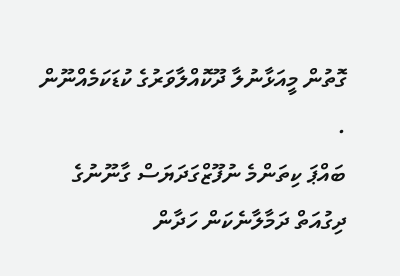ގޮތުން މީއަޅާނުލާ ދޫކޮއްލާވަރުގެ ކުޑަކަމެއްނޫން .
ބައްޕަ ކިތަންމެ ނުފޫޒްގަދަޔަސް ގާނޫނުގެ ދިގުއަތް ދަމާލާނެކަން ހަދާން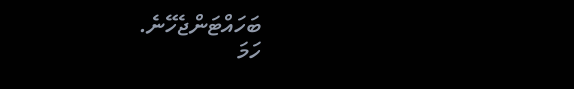ބަހައްޓަންޖެހޭނެ.
ހަމަ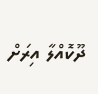ދޫކޮއްލާ އިރަށް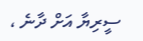ސީރިޔާ އަށް ދާނެ ،